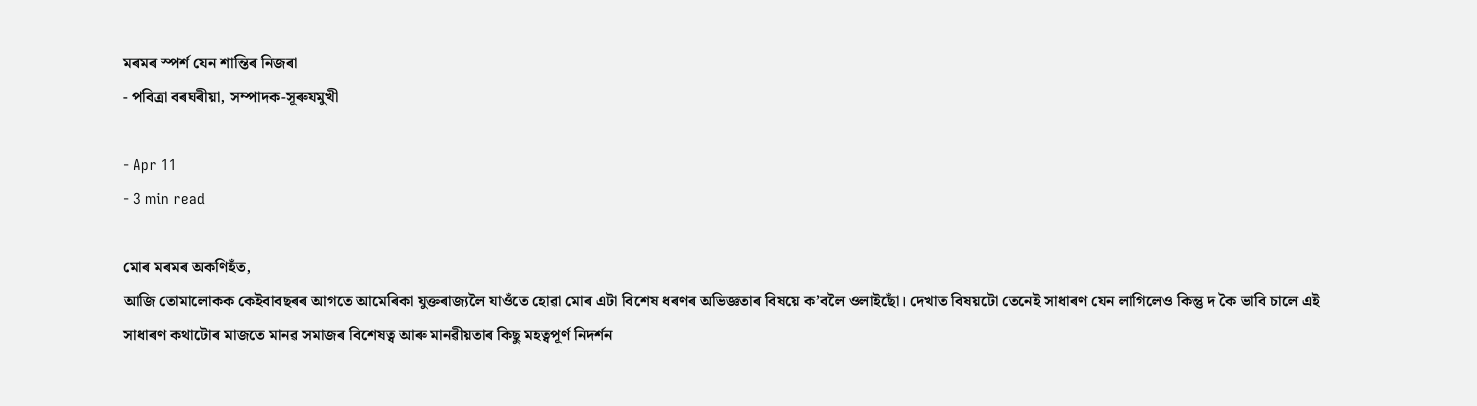মৰমৰ স্পৰ্শ যেন শান্তিৰ নিজৰা
- পবিত্ৰা বৰঘৰীয়া, সম্পাদক-সূৰুযমুখী

- Apr 11
- 3 min read

মোৰ মৰমৰ অকণিহঁত,
আজি তোমালোকক কেইবাবছৰৰ আগতে আমেৰিকা যুক্তৰাজ্যলৈ যাওঁতে হোৱা মোৰ এটা বিশেষ ধৰণৰ অভিজ্ঞতাৰ বিষয়ে ক’বলৈ ওলাইছোঁ। দেখাত বিষয়টো তেনেই সাধাৰণ যেন লাগিলেও কিন্তু দ কৈ ভাবি চালে এই সাধাৰণ কথাটোৰ মাজতে মানৱ সমাজৰ বিশেষত্ব আৰু মানৱীয়তাৰ কিছু মহত্বপূৰ্ণ নিদৰ্শন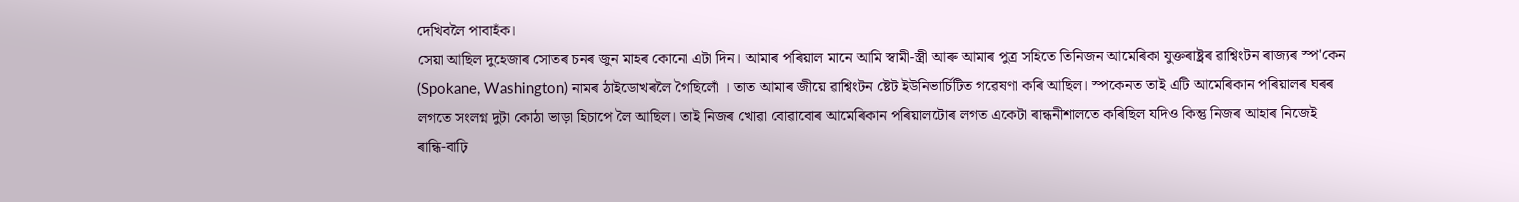দেখিবলৈ পাবাহঁক।
সেয়া আছিল দুহেজাৰ সোতৰ চনৰ জুন মাহৰ কোনো এটা দিন। আমাৰ পৰিয়াল মানে আমি স্বামী-স্ত্ৰী আৰু আমাৰ পুত্ৰ সহিতে তিনিজন আমেৰিকা যুক্তৰাষ্ট্ৰৰ ৱাশ্বিংটন ৰাজ্যৰ স্প'কেন (Spokane, Washington) নামৰ ঠাইডোখৰলৈ গৈছিলোঁ । তাত আমাৰ জীয়ে ৱাশ্বিংটন ষ্টেট ইউনিভাৰ্চিটিত গৱেষণা কৰি আছিল। স্পকেনত তাই এটি আমেৰিকান পৰিয়ালৰ ঘৰৰ লগতে সংলগ্ন দুটা কোঠা ভাড়া হিচাপে লৈ আছিল। তাই নিজৰ খোৱা বোৱাবোৰ আমেৰিকান পৰিয়ালটোৰ লগত একেটা ৰান্ধনীশালতে কৰিছিল যদিও কিন্তু নিজৰ আহাৰ নিজেই ৰান্ধি-বাঢ়ি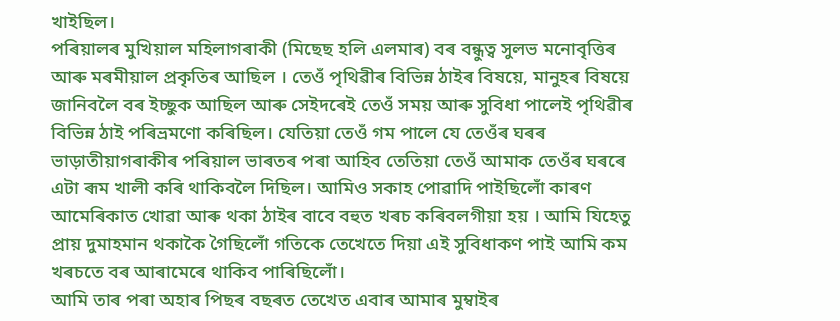খাইছিল।
পৰিয়ালৰ মুখিয়াল মহিলাগৰাকী (মিছেছ হলি এলমাৰ) বৰ বন্ধুত্ব সুলভ মনোবৃত্তিৰ আৰু মৰমীয়াল প্ৰকৃতিৰ আছিল । তেওঁ পৃথিৱীৰ বিভিন্ন ঠাইৰ বিষয়ে, মানুহৰ বিষয়ে জানিবলৈ বৰ ইচ্ছুক আছিল আৰু সেইদৰেই তেওঁ সময় আৰু সুবিধা পালেই পৃথিৱীৰ বিভিন্ন ঠাই পৰিভ্ৰমণো কৰিছিল। যেতিয়া তেওঁ গম পালে যে তেওঁৰ ঘৰৰ ভাড়াতীয়াগৰাকীৰ পৰিয়াল ভাৰতৰ পৰা আহিব তেতিয়া তেওঁ আমাক তেওঁৰ ঘৰৰে এটা ৰূম খালী কৰি থাকিবলৈ দিছিল। আমিও সকাহ পোৱাদি পাইছিলোঁ কাৰণ আমেৰিকাত খোৱা আৰু থকা ঠাইৰ বাবে বহুত খৰচ কৰিবলগীয়া হয় । আমি যিহেতু প্ৰায় দুমাহমান থকাকৈ গৈছিলোঁ গতিকে তেখেতে দিয়া এই সুবিধাকণ পাই আমি কম খৰচতে বৰ আৰামেৰে থাকিব পাৰিছিলোঁ।
আমি তাৰ পৰা অহাৰ পিছৰ বছৰত তেখেত এবাৰ আমাৰ মুম্বাইৰ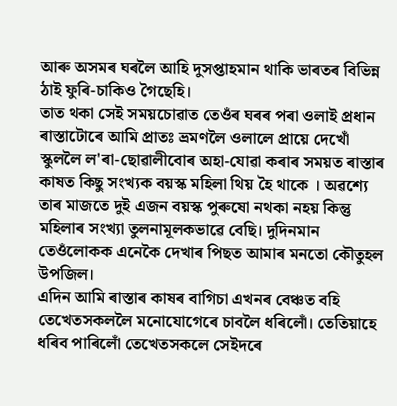আৰু অসমৰ ঘৰলৈ আহি দুসপ্তাহমান থাকি ভাৰতৰ বিভিন্ন ঠাই ফুৰি-চাকিও গৈছেহি।
তাত থকা সেই সময়চোৱাত তেওঁৰ ঘৰৰ পৰা ওলাই প্ৰধান ৰাস্তাটোৰে আমি প্ৰাতঃ ভ্ৰমণলৈ ওলালে প্ৰায়ে দেখোঁ স্কুললৈ ল'ৰা-ছোৱালীবোৰ অহা-যোৱা কৰাৰ সময়ত ৰাস্তাৰ কাষত কিছু সংখ্যক বয়স্ক মহিলা থিয় হৈ থাকে । অৱশ্যে তাৰ মাজতে দুই এজন বয়স্ক পুৰুষো নথকা নহয় কিন্তু মহিলাৰ সংখ্যা তুলনামূলকভাৱে বেছি। দুদিনমান তেওঁলোকক এনেকৈ দেখাৰ পিছত আমাৰ মনতো কৌতুহল উপজিল।
এদিন আমি ৰাস্তাৰ কাষৰ বাগিচা এখনৰ বেঞ্চত বহি তেখেতসকললৈ মনোযোগেৰে চাবলৈ ধৰিলোঁ। তেতিয়াহে ধৰিব পাৰিলোঁ তেখেতসকলে সেইদৰে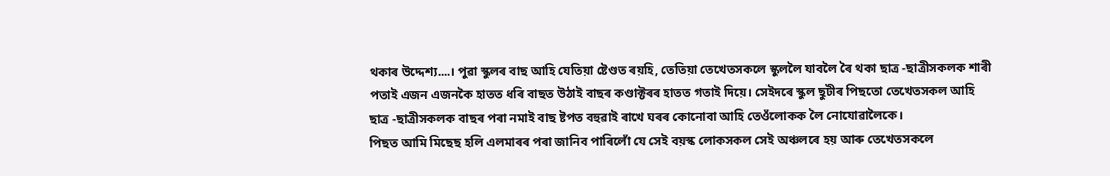থকাৰ উদ্দেশ্য....। পুৱা স্কুলৰ বাছ আহি যেতিয়া ষ্টেণ্ডত ৰয়হি, তেতিয়া তেখেতসকলে স্কুললৈ যাবলৈ ৰৈ থকা ছাত্ৰ -ছাত্ৰীসকলক শাৰী পতাই এজন এজনকৈ হাতত ধৰি বাছত উঠাই বাছৰ কণ্ডাক্টৰৰ হাতত গতাই দিয়ে। সেইদৰে স্কুল ছুটীৰ পিছতো তেখেতসকল আহি ছাত্ৰ -ছাত্ৰীসকলক বাছৰ পৰা নমাই বাছ ষ্টপত বহুৱাই ৰাখে ঘৰৰ কোনোবা আহি তেওঁলোকক লৈ নোযোৱালৈকে।
পিছত আমি মিছেছ হলি এলমাৰৰ পৰা জানিব পাৰিলোঁ যে সেই বয়স্ক লোকসকল সেই অঞ্চলৰে হয় আৰু তেখেতসকলে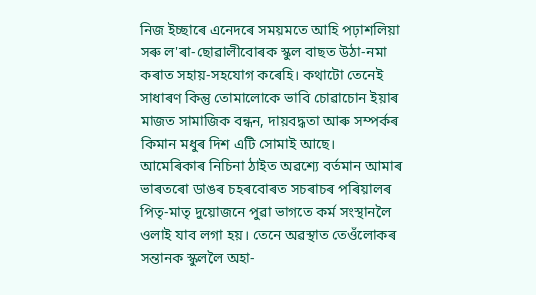নিজ ইচ্ছাৰে এনেদৰে সময়মতে আহি পঢ়াশলিয়া সৰু ল'ৰা-ছোৱালীবোৰক স্কুল বাছত উঠা-নমা কৰাত সহায়-সহযোগ কৰেহি। কথাটো তেনেই সাধাৰণ কিন্তু তোমালোকে ভাবি চোৱাচোন ইয়াৰ মাজত সামাজিক বন্ধন, দায়বদ্ধতা আৰু সম্পৰ্কৰ কিমান মধুৰ দিশ এটি সোমাই আছে।
আমেৰিকাৰ নিচিনা ঠাইত অৱশ্যে বৰ্তমান আমাৰ ভাৰতৰো ডাঙৰ চহৰবোৰত সচৰাচৰ পৰিয়ালৰ পিতৃ-মাতৃ দুয়োজনে পুৱা ভাগতে কৰ্ম সংস্থানলৈ ওলাই যাব লগা হয়। তেনে অৱস্থাত তেওঁলোকৰ সন্তানক স্কুললৈ অহা-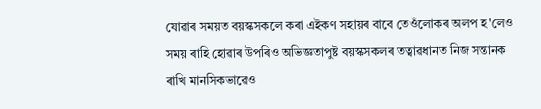যোৱাৰ সময়ত বয়স্কসকলে কৰা এইকণ সহায়ৰ বাবে তেওঁলোকৰ অলপ হ'লেও সময় ৰাহি হোৱাৰ উপৰিও অভিজ্ঞতাপুষ্ট বয়স্কসকলৰ তত্বাৱধানত নিজ সন্তানক ৰাখি মানসিকভাৱেও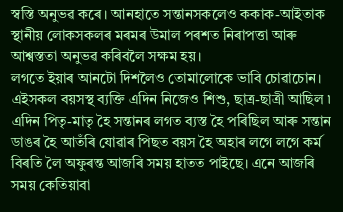স্বস্তি অনুভৱ কৰে। আনহাতে সন্তানসকলেও ককাক-আইতাক স্থানীয় লোকসকলৰ মৰমৰ উমাল পৰশত নিৰাপত্তা আৰু আশ্বস্ততা অনুভৱ কৰিবলৈ সক্ষম হয়।
লগতে ইয়াৰ আনটো দিশলৈও তোমালোকে ভাবি চোৱাচোন। এইসকল বয়সস্থ ব্যক্তি এদিন নিজেও শিশু, ছাত্ৰ-ছাত্ৰী আছিল ৷ এদিন পিতৃ-মাতৃ হৈ সন্তানৰ লগত ব্যস্ত হৈ পৰিছিল আৰু সন্তান ডাঙৰ হৈ আতঁৰি যোৱাৰ পিছত বয়স হৈ অহাৰ লগে লগে কৰ্ম বিৰতি লৈ অফুৰন্ত আজৰি সময় হাতত পাইছে। এনে আজৰি সময় কেতিয়াবা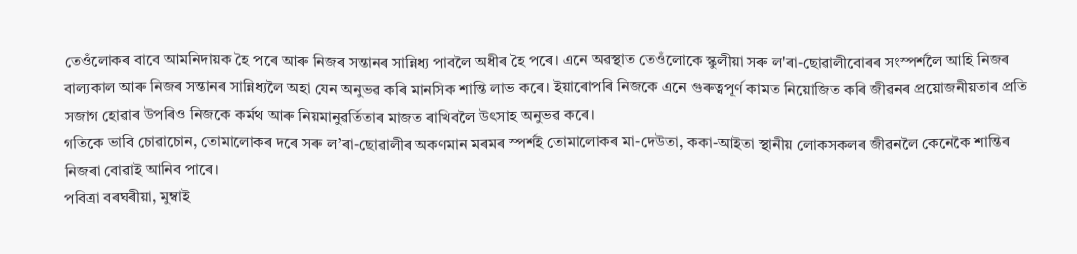তেওঁলোকৰ বাবে আমনিদায়ক হৈ পৰে আৰু নিজৰ সন্তানৰ সান্নিধ্য পাবলৈ অধীৰ হৈ পৰে। এনে অৱস্থাত তেওঁলোকে স্কুলীয়া সৰু ল'ৰা-ছোৱালীবোৰৰ সংস্পৰ্শলৈ আহি নিজৰ বাল্যকাল আৰু নিজৰ সন্তানৰ সান্নিধ্যলৈ অহা যেন অনুভৱ কৰি মানসিক শান্তি লাভ কৰে। ইয়াৰোপৰি নিজকে এনে গুৰুত্বপূৰ্ণ কামত নিয়োজিত কৰি জীৱনৰ প্ৰয়োজনীয়তাৰ প্ৰতি সজাগ হোৱাৰ উপৰিও নিজকে কৰ্মথ আৰু নিয়মানুৱৰ্তিতাৰ মাজত ৰাখিবলৈ উৎসাহ অনুভৱ কৰে।
গতিকে ভাবি চোৱাচোন, তোমালোকৰ দৰে সৰু ল’ৰা-ছোৱালীৰ অকণমান মৰমৰ স্পৰ্শই তোমালোকৰ মা-দেউতা, ককা-আইতা স্থানীয় লোকসকলৰ জীৱনলৈ কেনেকৈ শান্তিৰ নিজৰা বোৱাই আনিব পাৰে।
পবিত্ৰা বৰঘৰীয়া, মুম্বাই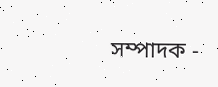সম্পাদক -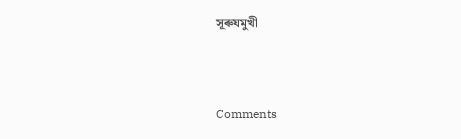সূৰুযমুখী



Comments